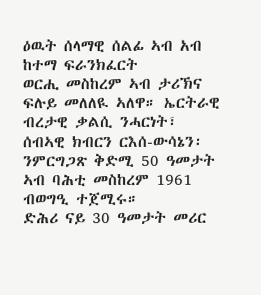ዕዉት ሰላማዊ ሰልፊ ኣብ አብ ከተማ ፍራንክፈርት
ወርሒ መስከረም ኣብ ታሪኽና ፍሉይ መለለዪ ኣለዋ። ኤርትራዊ ብረታዊ ቃልሲ ንሓርነት፣ ሰብኣዊ ክብርን ርእሰ-ውሳኔን፡ ንምርግጋጽ ቅድሚ 50 ዓመታት ኣብ ባሕቲ መስከረም 1961 ብወግዒ ተጀሚሩ።
ድሕሪ ናይ 30 ዓመታት መሪር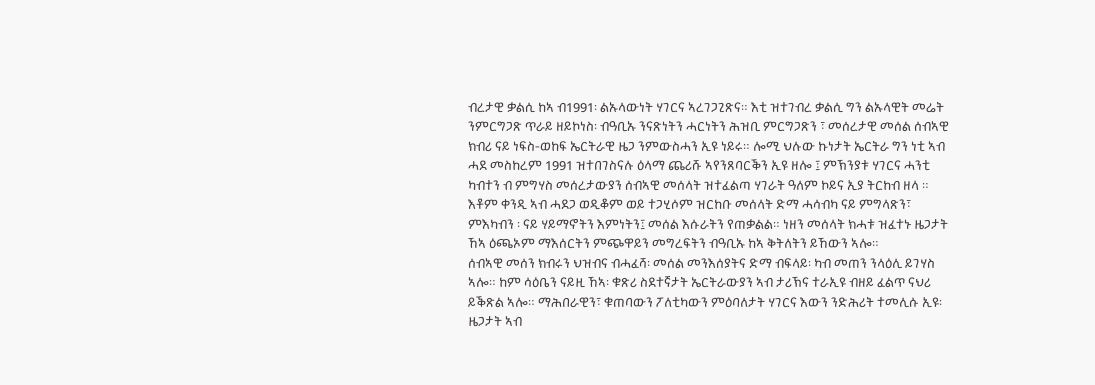ብረታዊ ቃልሲ ከኣ ብ1991፡ ልኡላውነት ሃገርና ኣረገጋጊጽና። እቲ ዝተገብረ ቃልሲ ግን ልኡላዊት መሬት ንምርግጋጽ ጥራይ ዘይኮነስ፡ ብዓቢኡ ንናጽነትን ሓርነትን ሕዝቢ ምርግጋጽን ፣ መሰረታዊ መሰል ሰብኣዊ ክብሪ ናይ ነፍስ-ወከፍ ኤርትራዊ ዜጋ ንምውስሓን ኢዩ ነይሩ። ሎሚ ህሉው ኩነታት ኤርትራ ግን ነቲ ኣብ ሓደ መስከረም 1991 ዝተበገስናሉ ዕላማ ጨሪሹ ኣየንጸባርቕን ኢዩ ዘሎ ፤ ምኽንያቱ ሃገርና ሓንቲ ካብተን ብ ምግሃስ መሰረታውያን ሰብኣዊ መሰላት ዝተፈልጣ ሃገራት ዓለም ኮይና ኢያ ትርከብ ዘላ ።
እቶም ቀንዲ ኣብ ሓደጋ ወዲቆም ወይ ተጋሂሶም ዝርከቡ መሰላት ድማ ሓሳብካ ናይ ምግላጽን፣ ምእካብን ፡ ናይ ሃይማኖትን እምነትን፤ መሰል እሱራትን የጠቃልል። ነዘን መሰላት ክሓቱ ዝፈተኑ ዜጋታት ኸኣ ዕጫኦም ማእሰርትን ምጭዋይን መግረፍትን ብዓቢኡ ከኣ ቅትለትን ይኸውን ኣሎ።
ሰብኣዊ መሰን ክብሩን ህዝብና ብሓፈሻ፡ መሰል መንእሰያትና ድማ ብፍላይ፡ ካብ መጠን ንላዕሊ ይገሃስ ኣሎ። ከም ሳዕቤን ናይዚ ኸኣ፡ ቁጽሪ ስደተኛታት ኤርትራውያን ኣብ ታሪኽና ተራኢዩ ብዘይ ፈልጥ ናህሪ ይቕጽል ኣሎ። ማሕበራዊን፣ ቁጠባውን ፖለቲካውን ምዕባለታት ሃገርና እውን ንድሕሪት ተመሊሱ ኢዩ፡ ዜጋታት ኣብ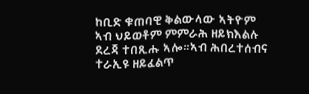ከቢድ ቁጠባዊ ቅልውላው ኣትዮም ኣብ ህይወቶም ምምራሕ ዘይክእልሉ ደረጃ ተበጺሑ ኣሎ።ኣብ ሕበረተሰብና ተራኢዩ ዘይፈልጥ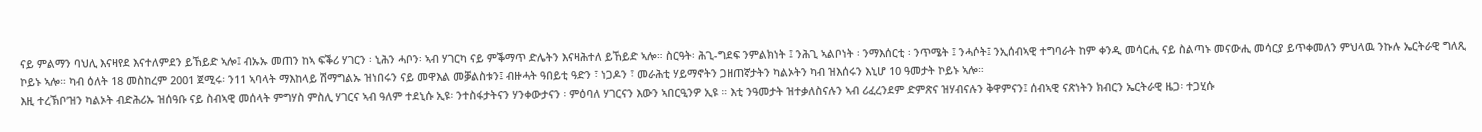ናይ ምልማን ባህሊ እናዛየደ እናተለምደን ይኸይድ ኣሎ፤ ብኡኡ መጠን ከኣ ፍቕሪ ሃገርን ፡ ኒሕን ሓቦን፡ ኣብ ሃገርካ ናይ ምቕማጥ ድሌትን እናዛሕተለ ይኸይድ ኣሎ። ስርዓት፡ ሕጊ-ግደፍ ንምልክነት ፤ ንሕጊ ኣልቦነት ፡ ንማእሰርቲ ፡ ንጥሜት ፤ ንሓሶት፤ ንኢሰብኣዊ ተግባራት ከም ቀንዲ መሳርሒ ናይ ስልጣኑ መናውሒ መሳርያ ይጥቀመለን ምህላዉ ንኩሉ ኤርትራዊ ግለጺ ኮይኑ ኣሎ። ካብ ዕለት 18 መስከረም 2001 ጀሚሩ፡ ን11 ኣባላት ማእከላይ ሽማግልኡ ዝነበሩን ናይ መዋእል መቓልስቱን፤ ብዙሓት ዓበይቲ ዓድን ፣ ነጋዶን ፣ መራሕቲ ሃይማኖትን ጋዘጠኛታትን ካልኦትን ካብ ዝእሰሩን እኒሆ 10 ዓመታት ኮይኑ ኣሎ።
እዚ ተረኽቦ’ዝን ካልኦት ብድሕሪኡ ዝሰዓቡ ናይ ስብኣዊ መሰላት ምግሃስ ምስሊ ሃገርና ኣብ ዓለም ተደኒሱ ኢዩ፡ ንተስፋታትናን ሃንቀውታናን ፡ ምዕባለ ሃገርናን እውን ኣበርዒንዎ ኢዩ ። እቲ ንዓመታት ዝተቃለስናሉን ኣብ ሪፈረንደም ድምጽና ዝሃብናሉን ቅዋምናን፤ ሰብኣዊ ናጽነትን ክብርን ኤርትራዊ ዜጋ፡ ተጋሂሱ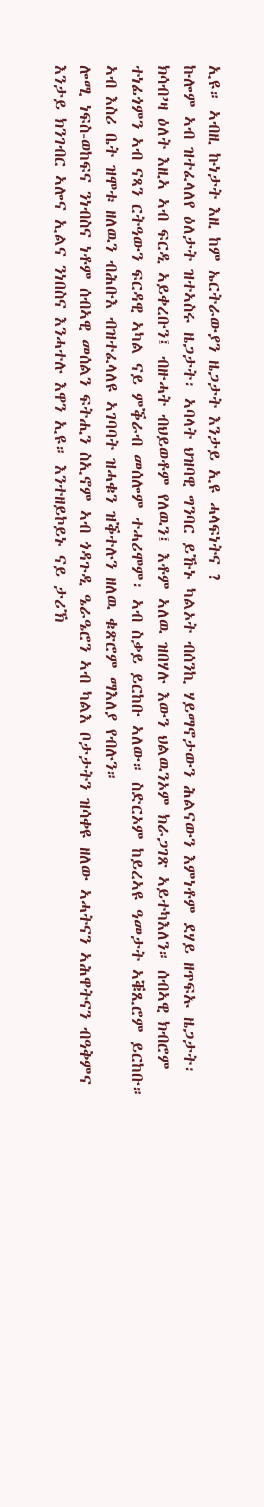ኢዩ። ኣብዚ ኩነታት እዚ ከም ኤርትራውያን ዜጋታት እንታይ ኢዩ ሓላፍነትና ?
ኩሎም ኣብ ዝተፈላለየ ዕለታት ዝተኣስሩ ዜጋታት፡ ኣባላት ህዝባዊ ግንባር ይኹኑ ካልኦት ብሰንኪ ሃይማኖታውን ሕልናውን እምነቶም ደሃይ ዘጥፍኡ ዜጋታት፡ ክሳብ’ዛ ዕለት እዚኣ ኣብ ፍርዲ ኣይቀረቡን፤ ብዙሓት ብህይወቶም የለዉን፤ እቶም ኣለዉ ዝበሃሉ እውን ህልዉንኦም ክራጋገጽ ኣይተካእለን። ሰብኣዊ ክብሮም ተነፊጎምን ኣብ ናጻን ርትዓውን ፍርዳዊ ኣካል ናይ ምቕራብ መሰሎም ተሓሪሞም፡ ኣብ ስቃይ ይርከቡ ኣለው። ስድርኦም ከይረኣዩ ዓመታት ኣቑጺሮም ይርከቡ። ኣብ እስሪ ቤት ዝሞቱ ዘለዉን ብሕቡእ ብዝተፈላለዩ ኣገባባት ዝሓቁን ዝቕተሉን ዘለዉ ቁጽሮም ማእለያ የብሉን።
ሎሚ ነፍስ-ወከፍና ንነብስና ነቶም ሰብኣዊ መሰልን ፍትሒን ስኢኖም ኣብ ጎዳጉዲ ዔራዔሮን ኣብ ካልእ ቦታታትን ዝሳቀዩ ዘለው ኣሓትናን ኣሕዋትናን ብዓቅምና እንታይ ክንገብር ኣሎና ኢልና ንነበስና እንሓተሉ እዋን ኢዩ። እንተዘይኮይኑ ናይ ታሪኽ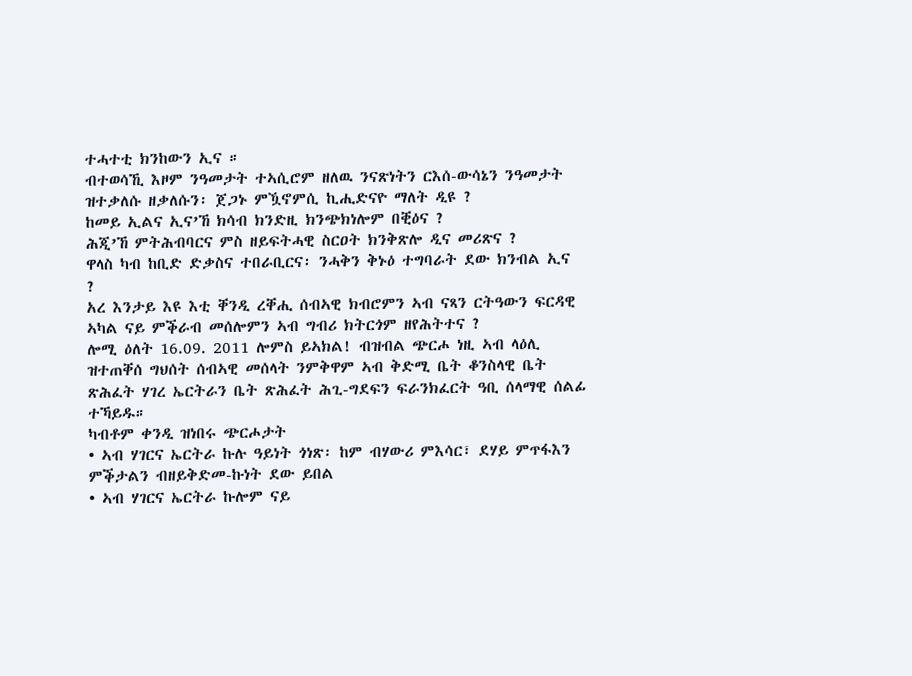ተሓተቲ ክንከውን ኢና ።
ብተወሳኺ እዞም ንዓመታት ተኣሲሮም ዘለዉ ንናጽነትን ርእሰ-ውሳኔን ንዓመታት ዝተቃለሱ ዘቃለሱን፡ ጀጋኑ ምዃኖምሲ ኪሒድናዮ ማለት ዲዩ ?
ከመይ ኢልና ኢና’ኸ ክሳብ ክንድዚ ክንጭክነሎም በቒዕና ?
ሕጂ’ኸ ምትሕብባርና ምስ ዘይፍትሓዊ ስርዐት ክንቅጽሎ ዲና መሪጽና ?
ዋላስ ካብ ከቢድ ድቃስና ተበራቢርና፡ ንሓቅን ቅኑዕ ተግባራት ደው ክንብል ኢና ?
አረ እንታይ እዩ እቲ ቐንዲ ረቐሒ ሰብኣዊ ክብሮምን ኣብ ናጻን ርትዓውን ፍርዳዊ ኣካል ናይ ምቕራብ መሰሎምን ኣብ ግብሪ ክትርጎም ዘየሕትተና ?
ሎሚ ዕለት 16.09. 2011 ሎምስ ይኣክል! ብዝብል ጭርሖ ነዚ ኣብ ላዕሊ ዝተጠቐሰ ግህሰት ሰብኣዊ መሰላት ንምቅዋም ኣብ ቅድሚ ቤት ቆንስላዊ ቤት ጽሕፈት ሃገረ ኤርትራን ቤት ጽሕፈት ሕጊ-ግደፍን ፍራንክፈርት ዓቢ ሰላማዊ ሰልፊ ተኻይዱ።
ካብቶም ቀንዲ ዝነበሩ ጭርሖታት
• ኣብ ሃገርና ኤርትራ ኩሉ ዓይነት ጎነጽ፡ ከም ብሃውሪ ምእሳር፣ ደሃይ ምጥፋእን
ምቕታልን ብዘይቅድመ-ኩነት ደው ይበል
• ኣብ ሃገርና ኤርትራ ኩሎም ናይ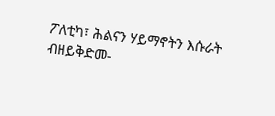ፖለቲካ፣ ሕልናን ሃይማኖትን እሱራት
ብዘይቅድመ-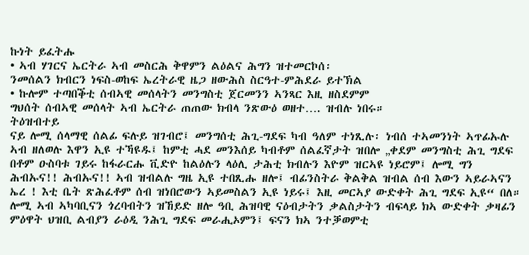ኩነት ይፈትሑ
• ኣብ ሃገርና ኤርትራ ኣብ መስርሕ ቅዋምን ልዕልና ሕግን ዝተመርኮሰ፡
ንመሰልን ክብርን ነፍስ-ወከፍ ኤረትራዊ ዜጋ ዘውሕስ ስርዓተ-ምሕደራ ይተኽል
• ኩሎም ተጣበቕቲ ሰብኣዊ መሰላትን መንግስቲ ጀርመንን ኣንጻር እዚ ዘስደምም
ግህሰት ሰብኣዊ መሰላት ኣብ ኤርትራ ጠጠው ክብላ ንጽውዕ ወዘተ…. ዝብሉ ነበሩ።
ትዕዝብተይ
ናይ ሎሚ ሰላማዊ ሰልፊ ፍሉይ ዝገብሮ፤ መንግሰቲ ሕጊ-ግደፍ ካብ ዓለም ተነጺሉ፡ ነብሰ ተኣመንነት ኣጥፊኡሉ ኣብ ዘለወሉ እዋን ኢዩ ተኻዩዱ፤ ከምቲ ሓደ መንእሰይ ካብቶም ሰልፈኛታት ዝበሎ „ቀደም መንግስቲ ሕጊ ግደፍ በቶም ዑስባቱ ገይሩ ከፋራርሑ ቪድዮ ከልዕሉን ላዕሊ ታሕቲ ክብሉን እዮም ዝርኣዩ ነይሮም፤ ሎሚ ግን ሕብኡና!! ሕብኡና!! ኣብ ዝብልሉ ግዜ ኢዩ ተበጺሑ ዘሎ፤ ብፊንስትራ ቅልቅል ዝብል ሰብ እውን ኣይራኣናን ኤረ ! እቲ ቤት ጽሕፈቶም ሰብ ዝነበሮውን ኣይመስልን ኢዩ ነይሩ፤ እዚ መርኣያ ውድቀት ሕጊ ግደፍ ኢዩ“ በለ።
ሎሚ ኣብ ኣካባቢናን ጎረባብትን ዝኸይድ ዘሎ ዓቢ ሕዝባዊ ናዕብታትን ቃልስታትን ብፍላይ ክኣ ውድቀት ቃዛፊን ምዕዋት ህዝቢ ልብያን ራዕዲ ንሕጊ ግደፍ መራሒኦምን፤ ፍናን ክኣ ንተቓወምቲ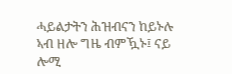ሓይልታትን ሕዝብናን ከይኑሉ ኣብ ዘሎ ግዜ ብምዃኑ፤ ናይ ሎሚ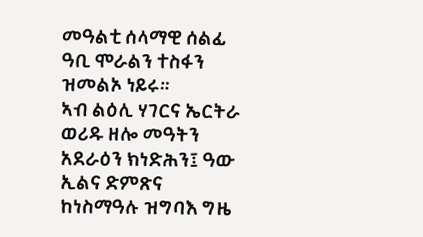መዓልቲ ሰላማዊ ሰልፊ ዓቢ ሞራልን ተስፋን ዝመልኦ ነይሩ።
ኣብ ልዕሊ ሃገርና ኤርትራ ወሪዱ ዘሎ መዓትን አደራዕን ክነድሕን፤ ዓው ኢልና ድምጽና ከነስማዓሉ ዝግባእ ግዜ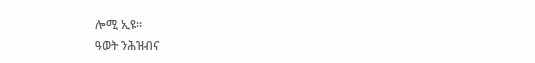ሎሚ ኢዩ።
ዓወት ንሕዝብና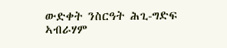ውድቀት ንስርዓት ሕጊ-ግድፍ
ኣብራሃም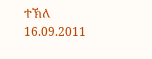ተኽለ
16.09.2011